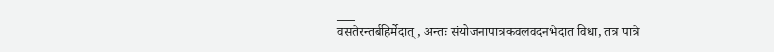___
वसतेरन्तर्बहिर्मेदात् , अन्तः संयोजनापात्रकवलवदनभेदात विधा, तत्र पात्रे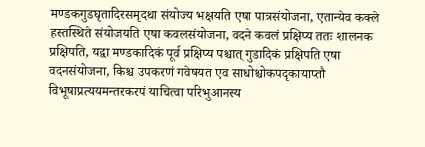मण्डकगुडघृतादिरसमृदथा संयोज्य भक्षयति एषा पात्रसंयोजना, एतान्येव कक्ले हस्तस्थिते संयोजयति एषा कवलसंयोजना, वदने कवलं प्रक्षिप्य ततः शालनक प्रक्षिपति, यद्वा मण्डकादिकं पूर्व प्रक्षिप्य पश्चात् गुडादिकं प्रक्षिपति एषा वदनसंयोजना, किश्च उपकरणं गवेषयत एव साधोश्चोकपदृकायाप्तौ विभूषाप्रत्ययमन्तरकरपं याचित्वा परिभुआनस्य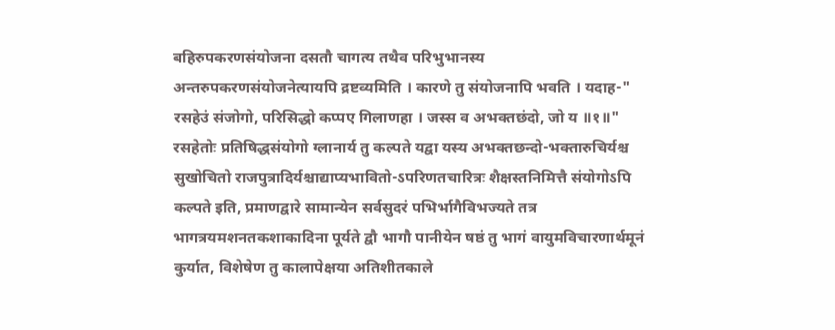बहिरुपकरणसंयोजना दसतौ चागत्य तथैव परिभुभानस्य अन्तरुपकरणसंयोजनेत्यायपि द्रष्टव्यमिति । कारणे तु संयोजनापि भवति । यदाह-" रसहेउं संजोगो, परिसिद्धो कप्पए गिलाणहा । जस्स व अभक्तछंदो, जो य ॥१॥" रसहेतोः प्रतिषिद्धसंयोगो ग्लानार्य तु कल्पते यद्वा यस्य अभक्तछन्दो-भक्तारुचिर्यश्च सुखोचितो राजपुत्रादिर्यश्चाद्याप्यभावितो-ऽपरिणतचारित्रः शैक्षस्तनिमित्तै संयोगोऽपि कल्पते इति, प्रमाणद्वारे सामान्येन सर्वसुदरं पभिर्भागैविभज्यते तत्र भागत्रयमशनतकशाकादिना पूर्यते द्वौ भागौ पानीयेन षष्ठं तु भागं वायुमविचारणार्थमूनं कुर्यात, विशेषेण तु कालापेक्षया अतिशीतकाले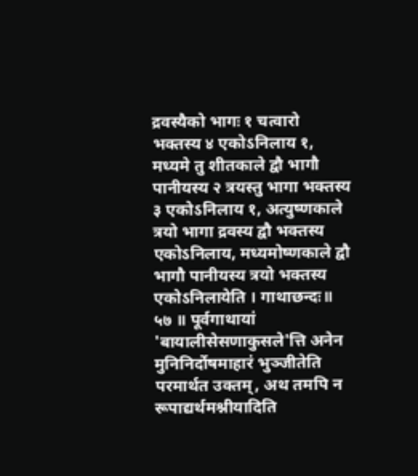द्रवस्यैको भागः १ चत्वारो भक्तस्य ४ एकोऽनिलाय १, मध्यमे तु शीतकाले द्वौ भागौ पानीयस्य २ त्रयस्तु भागा भक्तस्य ३ एकोऽनिलाय १, अत्युष्णकाले त्रयो भागा द्रवस्य द्वौ भक्तस्य एकोऽनिलाय, मध्यमोष्णकाले द्वौ भागौ पानीयस्य त्रयो भक्तस्य एकोऽनिलायेति । गाथाछन्दः॥ ५७ ॥ पूर्वगाथायां 'बायालीसेसणाकुसले'त्ति अनेन मुनिनिर्दोषमाहारं भुञ्जीतेति परमार्थत उक्तम्, अथ तमपि न रूपाद्यर्थमश्नीयादिति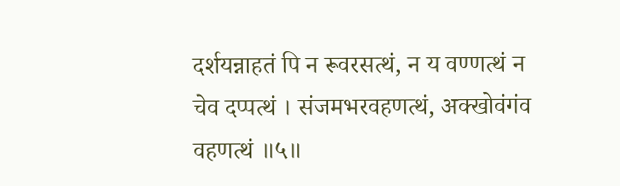दर्शयन्नाहतं पि न रूवरसत्थं, न य वण्णत्थं न चेव दप्पत्थं । संजमभरवहणत्थं, अक्खोवंगंव वहणत्थं ॥५॥